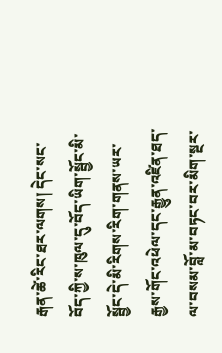རྒན་ཚེ་རིང་ཐར་ལགས། དེང་སང་བོད་ཀྱི་ས་ཁུལ་དུ་བོད་ཡིག་སྦྱོང་མི་སྦྱོང་དེ་མི་རིགས་རིག་གནས་ཡར་རྒྱས་གོང་འཕེལ་དང་རྒྱུན་འཛིན་ཐད་ལ་བསམ་བློ་མ་བཏང་བར་མིག་སྔར་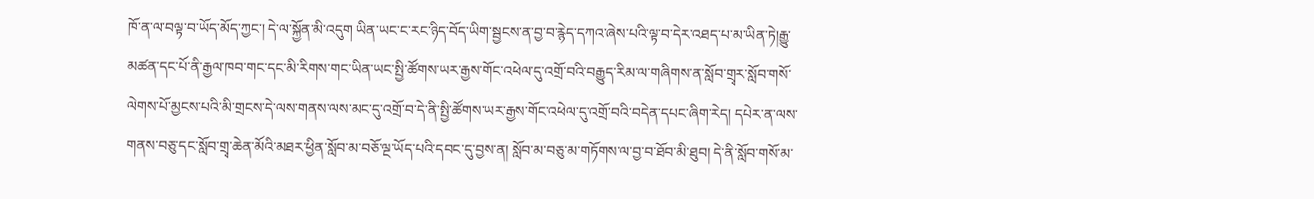ཁོ་ན་ལ་བལྟ་བ་ཡོད་མོད་ཀྱང་། དེ་ལ་སྐྱོན་མི་འདུག ཡིན་ཡང་ང་རང་ཉིད་བོད་ཡིག་སྦྱངས་ན་བྱ་བ་རྙེད་དཀའ་ཞེས་པའི་ལྟ་བ་དེར་འཐད་པ་མ་ཡིན་ཏེ།རྒྱུ་མཚན་དང་པོ་ནི་རྒྱལ་ཁབ་གང་དང་མི་རིགས་གང་ཡིན་ཡང་སྤྱི་ཚོགས་ཡར་རྒྱས་གོང་འཕེལ་དུ་འགྲོ་བའི་བརྒྱུད་རིམ་ལ་གཞིགས་ན་སློབ་གྲྭར་སློབ་གསོ་ལེགས་པོ་མྱངས་པའི་མི་གྲངས་དེ་ལས་གནས་ལས་མང་དུ་འགྲོ་བ་དེ་ནི་སྤྱི་ཚོགས་ཡར་རྒྱས་གོང་འཕེལ་དུ་འགྲོ་བའི་བདེན་དཔང་ཞིག་རེད། དཔེར་ན་ལས་གནས་བཅུ་དང་སློབ་གྲྭ་ཆེན་མོའི་མཐར་ཕྱིན་སློབ་མ་བཅོ་ལྔ་ཡོད་པའི་དབང་དུ་བྱས་ན། སློབ་མ་བཅུ་མ་གཏོགས་ལ་བྱ་བ་ཐོབ་མི་ཐུབ། དེ་ནི་སློབ་གསོ་མ་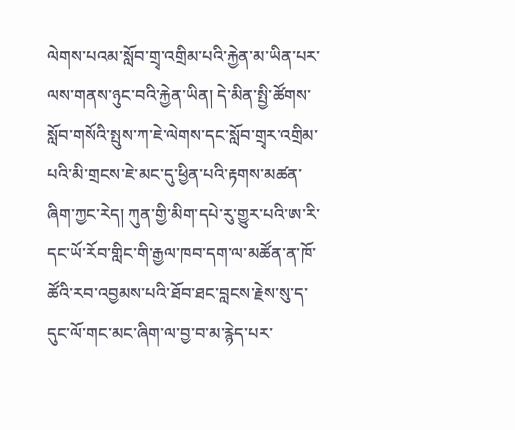ལེགས་པའམ་སློབ་གྲྭ་འགྲིམ་པའི་རྐྱེན་མ་ཡིན་པར་ལས་གནས་ཉུང་བའི་རྐྱེན་ཡིན། དེ་མིན་སྤྱི་ཚོགས་སློབ་གསོའི་སྤུས་ཀ་ཇེ་ལེགས་དང་སློབ་གྲྭར་འགྲིམ་པའི་མི་གྲངས་ཇེ་མང་དུ་ཕྱིན་པའི་རྟགས་མཚན་ཞིག་ཀྱང་རེད། ཀུན་གྱི་མིག་དཔེ་རུ་གྱུར་པའི་ཨ་རི་དང་ཡོ་རོབ་གླིང་གི་རྒྱལ་ཁབ་དག་ལ་མཚོན་ན་ཁོ་ཚོའི་རབ་འབྱམས་པའི་ཐོབ་ཐང་བླངས་རྗེས་སུ་ད་དུང་ལོ་གང་མང་ཞིག་ལ་བྱ་བ་མ་རྙེད་པར་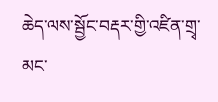ཆེད་ལས་སྦྱོང་བརྡར་གྱི་འཛིན་གྲྭ་མང་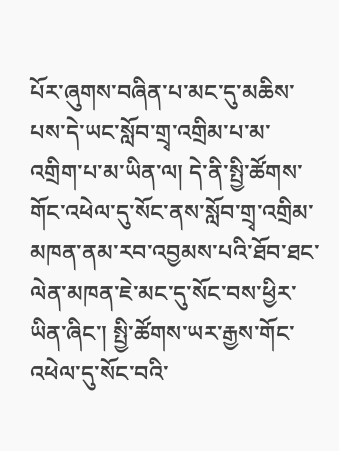པོར་ཞུགས་བཞིན་པ་མང་དུ་མཆིས་པས་དེ་ཡང་སློབ་གྲྭ་འགྲིམ་པ་མ་འགྲིག་པ་མ་ཡིན་ལ། དེ་ནི་སྤྱི་ཚོགས་གོང་འཕེལ་དུ་སོང་ནས་སློབ་གྲྭ་འགྲིམ་མཁན་ནམ་རབ་འབྱམས་པའི་ཐོབ་ཐང་ལེན་མཁན་ཇེ་མང་དུ་སོང་བས་ཕྱིར་ཡིན་ཞིང་། སྤྱི་ཚོགས་ཡར་རྒྱས་གོང་འཕེལ་དུ་སོང་བའི་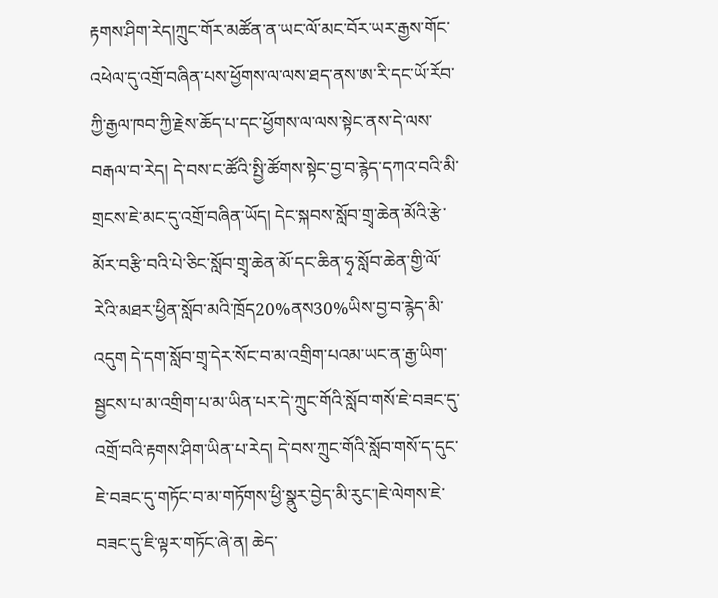རྟགས་ཤིག་རེད།ཀྲུང་གོར་མཚོན་ན་ཡང་ལོ་མང་བོར་ཡར་རྒྱས་གོང་འཕེལ་དུ་འགྲོ་བཞིན་པས་ཕྱོགས་ལ་ལས་ཐད་ནས་ཨ་རི་དང་ཡོ་རོབ་ཀྱི་རྒྱལ་ཁབ་ཀྱི་རྗེས་ཆོད་པ་དང་ཕྱོགས་ལ་ལས་སྟེང་ནས་དེ་ལས་བརྒལ་བ་རེད། དེ་བས་ང་ཚོའི་སྤྱི་ཚོགས་སྟེང་བྱ་བ་རྙེད་དཀའ་བའི་མི་གྲངས་ཇེ་མང་དུ་འགྲོ་བཞིན་ཡོད། དེང་སྐབས་སློབ་གྲྭ་ཆེན་མོའི་རྩེ་མོར་བརྩི་བའི་པེ་ཅིང་སློབ་གྲྭ་ཆེན་མོ་དང་ཆིན་ཧྭ་སློབ་ཆེན་གྱི་ལོ་རེའི་མཐར་ཕྱིན་སློབ་མའི་ཁྲོད20%ནས30%ཡིས་བྱ་བ་རྙེད་མི་འདུག དེ་དག་སློབ་གྲྭ་དེར་སོང་བ་མ་འགྲིག་པའམ་ཡང་ན་རྒྱ་ཡིག་སྦྱངས་པ་མ་འགྲིག་པ་མ་ཡིན་པར་དེ་ཀྲུང་གོའི་སློབ་གསོ་ཇེ་བཟང་དུ་འགྲོ་བའི་རྟགས་ཤིག་ཡིན་པ་རེད། དེ་བས་ཀྲུང་གོའི་སློབ་གསོ་ད་དུང་ཇེ་བཟང་དུ་གཏོང་བ་མ་གཏོགས་ཕྱི་སྣུར་བྱེད་མི་རུང་།ཇེ་ལེགས་ཇེ་བཟང་དུ་ཇི་ལྟར་གཏོང་ཞེ་ན། ཆེད་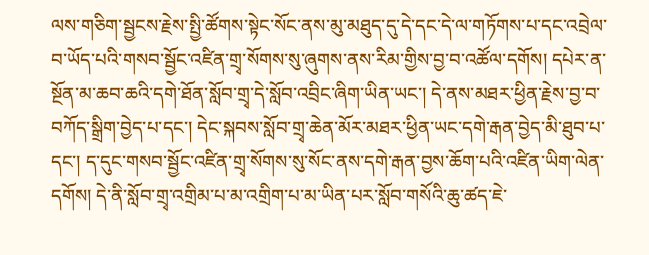ལས་གཅིག་སྦྱངས་རྗེས་སྤྱི་ཚོགས་སྟེང་སོང་ནས་མུ་མཐུད་དུ་དེ་དང་དེ་ལ་གཏོགས་པ་དང་འབྲེལ་བ་ཡོད་པའི་གསབ་སྦྱོང་འཛིན་གྲྭ་སོགས་སུ་ཞུགས་ནས་རིམ་གྱིས་བྱ་བ་འཚོལ་དགོས། དཔེར་ན་སྔོན་མ་ཆབ་ཆའི་དགེ་ཐོན་སློབ་གྲྭ་དེ་སློབ་འབྲིང་ཞིག་ཡིན་ཡང་། དེ་ནས་མཐར་ཕྱིན་རྗེས་བྱ་བ་བཀོད་སྒྲིག་བྱེད་པ་དང་། དེང་སྐབས་སློབ་གྲྭ་ཆེན་མོར་མཐར་ཕྱིན་ཡང་དགེ་རྒན་བྱེད་མི་ཐུབ་པ་དང་། ད་དུང་གསབ་སྦྱོང་འཛིན་གྲྭ་སོགས་སུ་སོང་ནས་དགེ་རྒན་བྱས་ཆོག་པའི་འཛིན་ཡིག་ལེན་དགོས། དེ་ནི་སློབ་གྲྭ་འགྲིམ་པ་མ་འགྲིག་པ་མ་ཡིན་པར་སློབ་གསོའི་ཆུ་ཚད་ཇེ་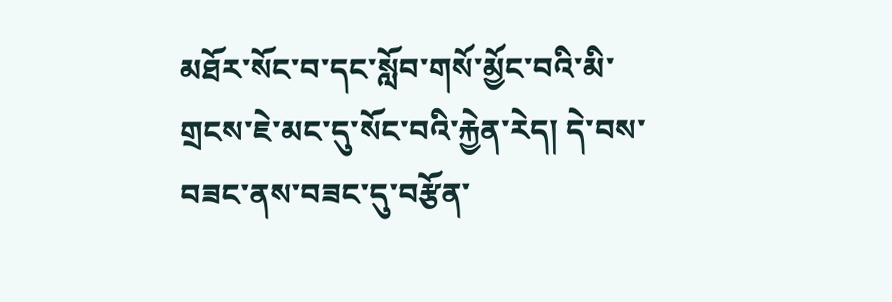མཐོར་སོང་བ་དང་སློབ་གསོ་མྱོང་བའི་མི་གྲངས་ཇེ་མང་དུ་སོང་བའི་རྐྱེན་རེད། དེ་བས་བཟང་ནས་བཟང་དུ་བརྩོན་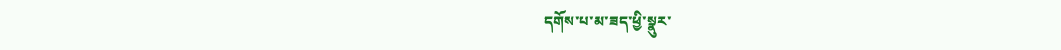དགོས་པ་མ་ཟད་ཕྱི་སྣུར་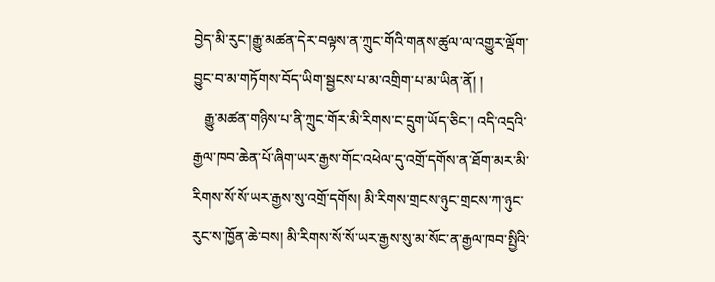བྱེད་མི་རུང་།རྒྱུ་མཚན་དེར་བལྟས་ན་ཀྲུང་གོའི་གནས་ཚུལ་ལ་འགྱུར་ལྡོག་བྱུང་བ་མ་གཏོགས་བོད་ཡིག་སྦྱངས་པ་མ་འགྲིག་པ་མ་ཡིན་ནོ། །
   རྒྱུ་མཚན་གཉིས་པ་ནི་ཀྲུང་གོར་མི་རིགས་ང་དྲུག་ཡོད་ཅིང་། འདི་འདྲའི་རྒྱལ་ཁབ་ཆེན་པོ་ཞིག་ཡར་རྒྱས་གོང་འཕེལ་དུ་འགྲོ་དགོས་ན་ཐོག་མར་མི་རིགས་སོ་སོ་ཡར་རྒྱས་སུ་འགྲོ་དགོས། མི་རིགས་གྲངས་ཉུང་གྲངས་ཀ་ཉུང་རུང་ས་ཁྱོན་ཆེ་བས། མི་རིགས་སོ་སོ་ཡར་རྒྱས་སུ་མ་སོང་ན་རྒྱལ་ཁབ་སྤྱིའི་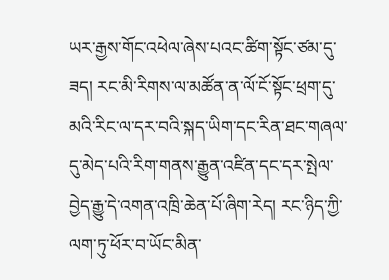ཡར་རྒྱས་གོང་འཕེལ་ཞེས་པའང་ཚིག་སྟོང་ཙམ་དུ་ཟད། རང་མི་རིགས་ལ་མཚོན་ན་ལོ་ངོ་སྟོང་ཕྲག་དུ་མའི་རིང་ལ་དར་བའི་སྐད་ཡིག་དང་རིན་ཐང་གཞལ་དུ་མེད་པའི་རིག་གནས་རྒྱུན་འཛིན་དང་དར་སྤེལ་བྱེད་རྒྱུ་དེ་འགན་འཁྲི་ཆེན་པོ་ཞིག་རེད། རང་ཉིད་ཀྱི་ལག་ཏུ་ཕོར་བ་ཡོང་མིན་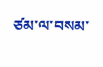ཙམ་ལ་བསམ་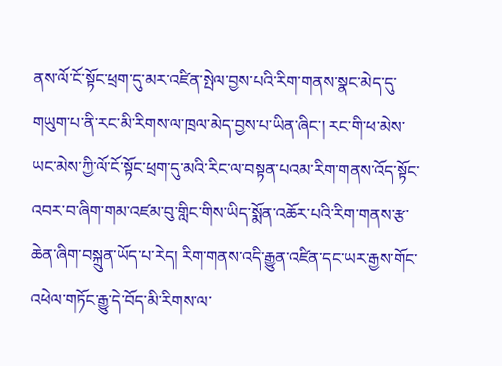ནས་ལོ་ངོ་སྟོང་ཕྲག་དུ་མར་འཛིན་སྤེལ་བྱས་པའི་རིག་གནས་སྣང་མེད་དུ་གཡུག་པ་ནི་རང་མི་རིགས་ལ་ཁྲལ་མེད་བྱས་པ་ཡིན་ཞིང་། རང་གི་ཕ་མེས་ཡང་མེས་ཀྱི་ལོ་ངོ་སྟོང་ཕྲག་དུ་མའི་རིང་ལ་བསྟན་པའམ་རིག་གནས་འོད་སྟོང་འབར་བ་ཞིག་གམ་འཛམ་བུ་གླིང་གིས་ཡིད་སྨོན་འཆོར་པའི་རིག་གནས་རྩ་ཆེན་ཞིག་བསྐྲུན་ཡོད་པ་རེད། རིག་གནས་འདི་རྒྱུན་འཛིན་དང་ཡར་རྒྱས་གོང་འཕེལ་གཏོང་རྒྱུ་དེ་བོད་མི་རིགས་ལ་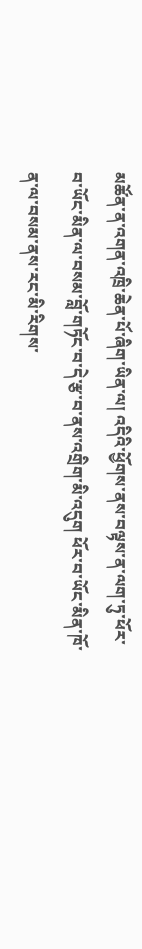མཚོན་ན་འགན་འཁྲི་ཆེན་པོ་ཞིག་ཡིན་ལ། འདིའི་ཕྱོགས་ནས་བལྟས་ན་ལག་ཏུ་ཕོར་བ་ཡོང་མིན་ལ་བསམ་བློ་གཏོང་བ་དེ་རྩ་བ་ནས་འགྲིག་མི་འདུག ཕོར་བ་ཡོང་མིན་ཁོ་ན་ལ་བསམ་ནས་རང་མི་རིགས་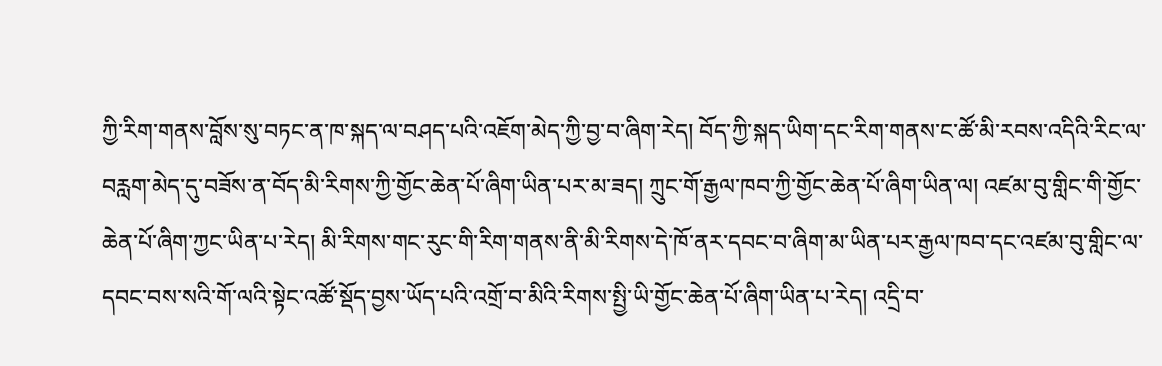ཀྱི་རིག་གནས་བློས་སུ་བཏང་ན་ཁ་སྐད་ལ་བཤད་པའི་འཇོག་མེད་ཀྱི་བྱ་བ་ཞིག་རེད། བོད་ཀྱི་སྐད་ཡིག་དང་རིག་གནས་ང་ཚོ་མི་རབས་འདིའི་རིང་ལ་བརླག་མེད་དུ་བཟོས་ན་བོད་མི་རིགས་ཀྱི་གྱོང་ཆེན་པོ་ཞིག་ཡིན་པར་མ་ཟད། ཀྲུང་གོ་རྒྱལ་ཁབ་ཀྱི་གྱོང་ཆེན་པོ་ཞིག་ཡིན་ལ། འཛམ་བུ་གླིང་གི་གྱོང་ཆེན་པོ་ཞིག་ཀྱང་ཡིན་པ་རེད། མི་རིགས་གང་རུང་གི་རིག་གནས་ནི་མི་རིགས་དེ་ཁོ་ནར་དབང་བ་ཞིག་མ་ཡིན་པར་རྒྱལ་ཁབ་དང་འཛམ་བུ་གླིང་ལ་དབང་བས་སའི་གོ་ལའི་སྟེང་འཚོ་སྡོད་བྱས་ཡོད་པའི་འགྲོ་བ་མིའི་རིགས་སྤྱི་ཡི་གྱོང་ཆེན་པོ་ཞིག་ཡིན་པ་རེད། འདྲི་བ་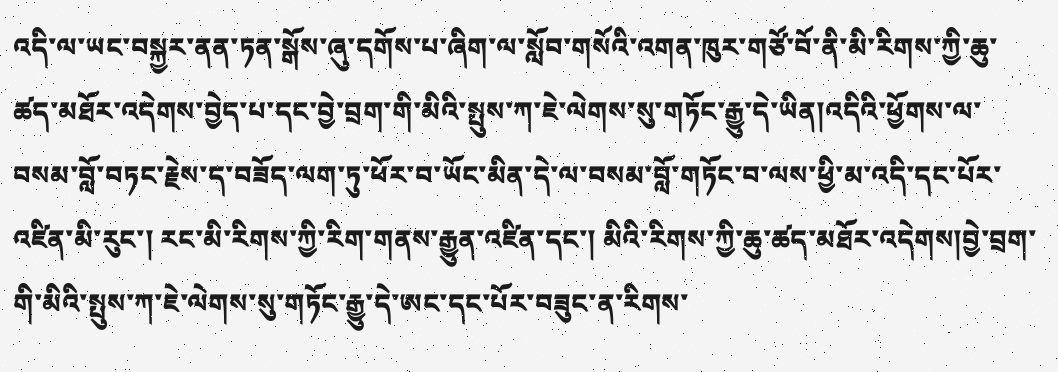འདི་ལ་ཡང་བསྐྱར་ནན་ཏན་སྒོས་ཞུ་དགོས་པ་ཞིག་ལ་སློབ་གསོའི་འགན་ཁུར་གཙོ་བོ་ནི་མི་རིགས་ཀྱི་ཆུ་ཚད་མཐོར་འདེགས་བྱེད་པ་དང་བྱེ་བྲག་གི་མིའི་སྤུས་ཀ་ཇེ་ལེགས་སུ་གཏོང་རྒྱུ་དེ་ཡིན།འདིའི་ཕྱོགས་ལ་བསམ་བློ་བཏང་རྗེས་ད་བཟོད་ལག་ཏུ་ཕོར་བ་ཡོང་མིན་དེ་ལ་བསམ་བློ་གཏོང་བ་ལས་ཕྱི་མ་འདི་དང་པོར་འཛིན་མི་རུང་། རང་མི་རིགས་ཀྱི་རིག་གནས་རྒྱུན་འཛིན་དང་། མིའི་རིགས་ཀྱི་ཆུ་ཚད་མཐོར་འདེགས།བྱེ་བྲག་གི་མིའི་སྤུས་ཀ་ཇེ་ལེགས་སུ་གཏོང་རྒྱུ་དེ་ཨང་དང་པོར་བཟུང་ན་རིགས་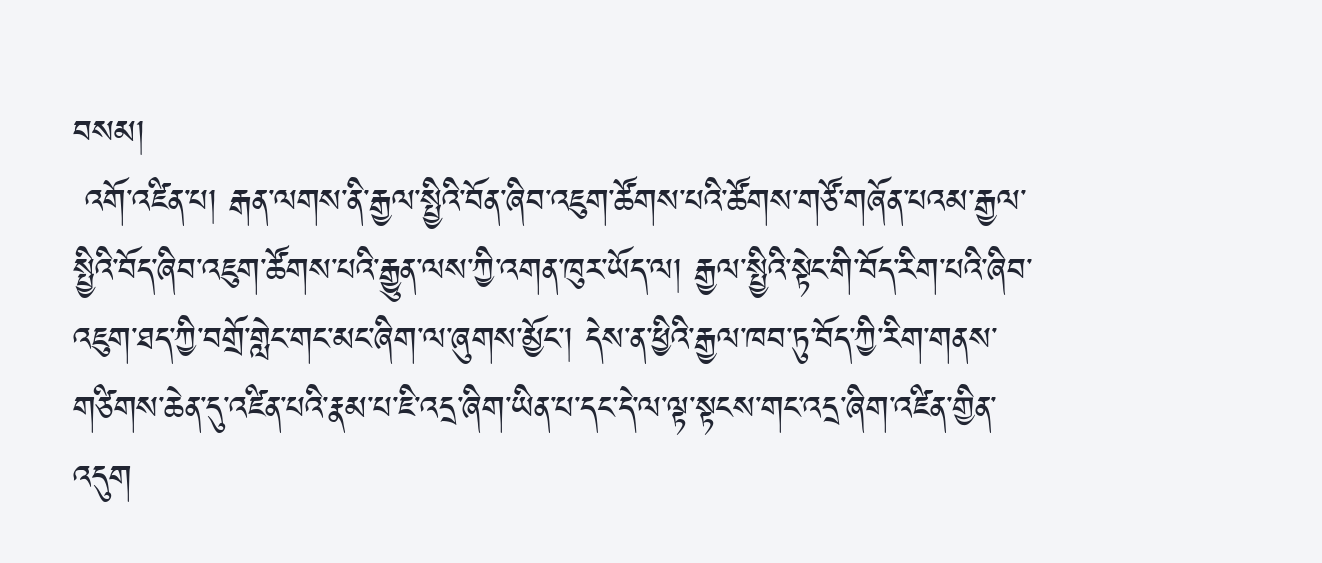བསམ།
 འགོ་འཛིན་པ། རྒན་ལགས་ནི་རྒྱལ་སྤྱིའི་བོན་ཞིབ་འཇུག་ཚོགས་པའི་ཚོགས་གཙོ་གཞོན་པའམ་རྒྱལ་སྤྱིའི་བོད་ཞིབ་འཇུག་ཚོགས་པའི་རྒྱུན་ལས་ཀྱི་འགན་ཁུར་ཡོད་ལ། རྒྱལ་སྤྱིའི་སྟེང་གི་བོད་རིག་པའི་ཞིབ་འཇུག་ཐད་ཀྱི་བགྲོ་གླེང་གང་མང་ཞིག་ལ་ཞུགས་མྱོང་། དེས་ན་ཕྱིའི་རྒྱལ་ཁབ་ཏུ་བོད་ཀྱི་རིག་གནས་གཙིགས་ཆེན་དུ་འཛིན་པའི་རྣམ་པ་ཇི་འདྲ་ཞིག་ཡིན་པ་དང་དེ་ལ་ལྟ་སྟངས་གང་འདྲ་ཞིག་འཛིན་གྱིན་འདུག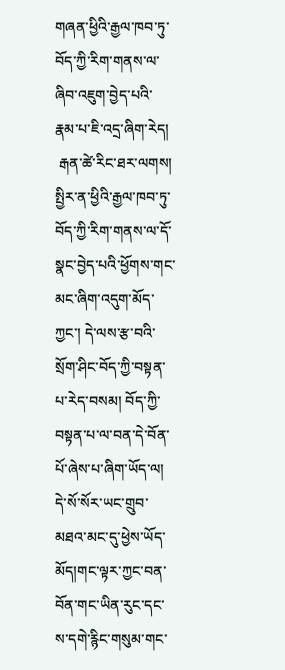གཞན་ཕྱིའི་རྒྱལ་ཁབ་ཏུ་བོད་ཀྱི་རིག་གནས་ལ་ཞིབ་འཇུག་བྱེད་པའི་རྣམ་པ་ཇི་འདྲ་ཞིག་རེད།
 རྒན་ཚེ་རིང་ཐར་ལགས། སྤྱིར་ན་ཕྱིའི་རྒྱལ་ཁབ་ཏུ་བོད་ཀྱི་རིག་གནས་ལ་དོ་སྣང་བྱེད་པའི་ཕྱོགས་གང་མང་ཞིག་འདུག་མོད་ཀྱང་། དེ་ལས་རྩ་བའི་སྲོག་ཤིང་བོད་ཀྱི་བསྟན་པ་རེད་བསམ། བོད་ཀྱི་བསྟན་པ་ལ་བན་དེ་བོན་པོ་ཞེས་པ་ཞིག་ཡོད་ལ། དེ་སོ་སོར་ཡང་གྲུབ་མཐའ་མང་དུ་ཕྱེས་ཡོད་མོད།གང་ལྟར་ཀྱང་བན་བོན་གང་ཡིན་རུང་དང་ས་དགེ་རྙིང་གསུམ་གང་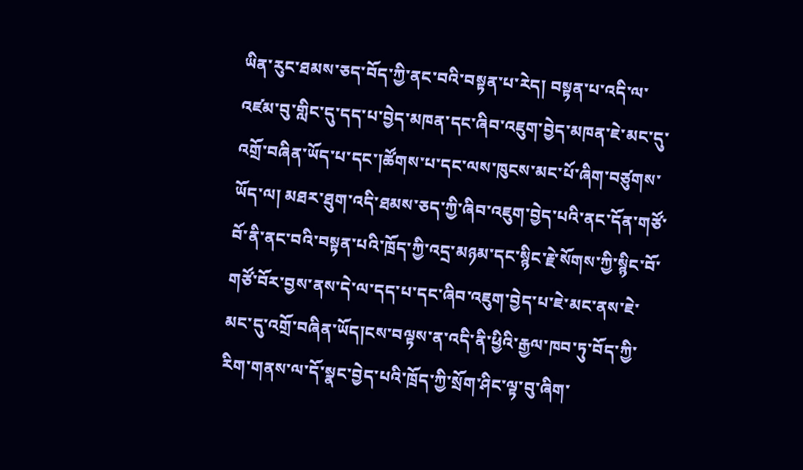ཡིན་རུང་ཐམས་ཅད་བོད་ཀྱི་ནང་བའི་བསྟན་པ་རེད། བསྟན་པ་འདི་ལ་འཛམ་བུ་གླིང་དུ་དད་པ་བྱེད་མཁན་དང་ཞིབ་འཇུག་བྱེད་མཁན་ཇེ་མང་དུ་འགྲོ་བཞིན་ཡོད་པ་དང་།ཚོགས་པ་དང་ལས་ཁུངས་མང་པོ་ཞིག་བཙུགས་ཡོད་ལ། མཐར་ཐུག་འདི་ཐམས་ཅད་ཀྱི་ཞིབ་འཇུག་བྱེད་པའི་ནང་དོན་གཙོ་བོ་ནི་ནང་བའི་བསྟན་པའི་ཁྲོད་ཀྱི་འདྲ་མཉམ་དང་སྙིང་རྗེ་སོགས་ཀྱི་སྙིང་བོ་གཙོ་བོར་བྱས་ནས་དེ་ལ་དད་པ་དང་ཞིབ་འཇུག་བྱེད་པ་ཇེ་མང་ནས་ཇེ་མང་དུ་འགྲོ་བཞིན་ཡོད།ངས་བལྟས་ན་འདི་ནི་ཕྱིའི་རྒྱལ་ཁབ་ཏུ་བོད་ཀྱི་རིག་གནས་ལ་དོ་སྣང་བྱེད་པའི་ཁྲོད་ཀྱི་སྲོག་ཤིང་ལྟ་བུ་ཞིག་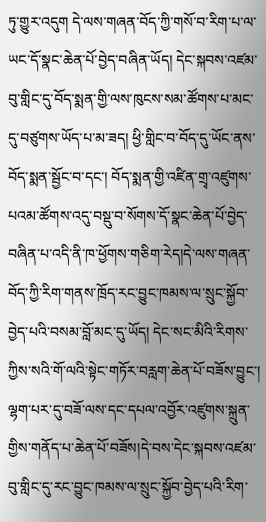ཏུ་གྱུར་འདུག དེ་ལས་གཞན་བོད་ཀྱི་གསོ་བ་རིག་པ་ལ་ཡང་དོ་སྣང་ཆེན་པོ་བྱེད་བཞིན་ཡོད། དེང་སྐབས་འཛམ་བུ་གླིང་དུ་བོད་སྨན་གྱི་ལས་ཁུངས་སམ་ཚོགས་པ་མང་དུ་བཙུགས་ཡོད་པ་མ་ཟད། ཕྱི་གླིང་བ་བོད་དུ་ཡོང་ནས་བོད་སྨན་སྦྱོང་བ་དང་། བོད་སྨན་གྱི་འཛིན་གྲྭ་འཛུགས་པའམ་ཚོགས་འདུ་བསྡུ་བ་སོགས་དོ་སྣང་ཆེན་པོ་བྱེད་བཞིན་པ་འདི་ནི་ཁ་ཕྱོགས་གཅིག་རེད།དེ་ལས་གཞན་བོད་ཀྱི་རིག་གནས་ཁྲོད་རང་བྱུང་ཁམས་ལ་སྲུང་སྐྱོབ་བྱེད་པའི་བསམ་བློ་མང་དུ་ཡོད། དེང་སང་མིའི་རིགས་ཀྱིས་སའི་གོ་ལའི་སྟེང་གཏོར་བརླག་ཆེན་པོ་བཟོས་བྱུང་། ལྷག་པར་དུ་བཟོ་ལས་དང་དཔལ་འབྱོར་འཛུགས་སྐྲུན་གྱིས་གནོད་པ་ཆེན་པོ་བཟོས།དེ་བས་དེང་སྐབས་འཛམ་བུ་གླིང་དུ་རང་བྱུང་ཁམས་ལ་སྲུང་སྐྱོབ་བྱེད་པའི་རིག་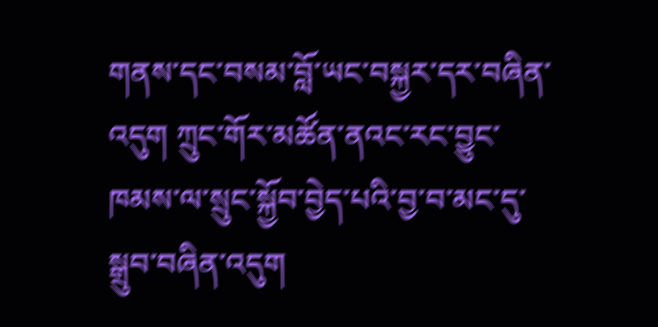གནས་དང་བསམ་བློ་ཡང་བསྐྱར་དར་བཞིན་འདུག ཀྲུང་གོར་མཚོན་ནའང་རང་བྱུང་ཁམས་ལ་སྲུང་སྐྱོབ་བྱེད་པའི་བྱ་བ་མང་དུ་སྒྲུབ་བཞིན་འདུག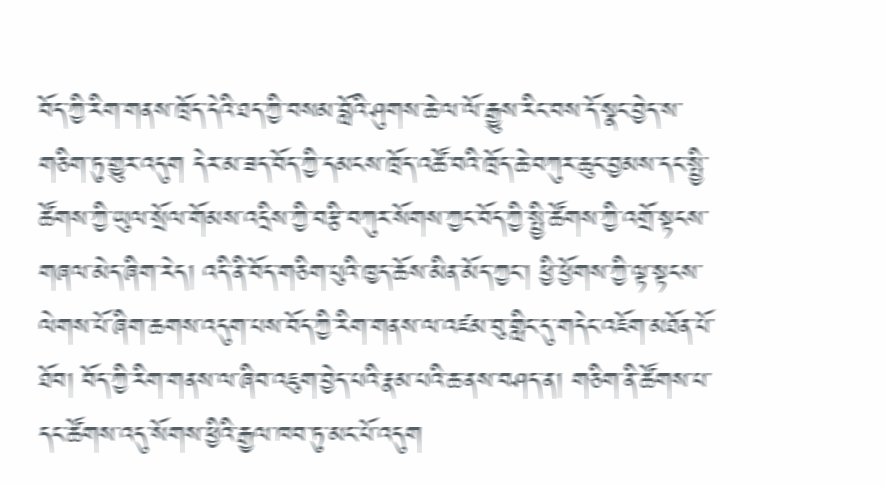བོད་ཀྱི་རིག་གནས་ཁྲོད་དེའི་ཐད་ཀྱི་བསམ་བློའི་ཤུགས་ཆེ་ལ་ལོ་རྒྱུས་རིང་བས་དོ་སྣང་བྱེད་ས་གཅིག་ཏུ་གྱུར་འདུག དེར་མ་ཟད་བོད་ཀྱི་དམངས་ཁྲོད་འཚོ་བའི་ཁྲོད་ཆེ་བཀུར་ཆུང་བྱམས་དང་སྤྱི་ཚོགས་ཀྱི་ཡུལ་སྲོལ་གོམས་འདྲིས་ཀྱི་བརྩི་བཀུར་སོགས་ཀྱང་བོད་ཀྱི་སྤྱི་ཚོགས་ཀྱི་འགྲོ་སྟངས་གཞལ་མེད་ཞིག་རེད། འདི་ནི་བོད་གཅིག་པུའི་ཁྱད་ཆོས་མིན་མོད་ཀྱང་། ཕྱི་ཕྱོགས་ཀྱི་ལྟ་སྟངས་ལེགས་པོ་ཞིག་ཆགས་འདུག་པས་བོད་ཀྱི་རིག་གནས་ལ་འཛམ་བུ་གླིང་དུ་གདེང་འཇོག་མཐོན་པོ་ཐོབ། བོད་ཀྱི་རིག་གནས་ལ་ཞིབ་འཇུག་བྱེད་པའི་རྣམ་པའི་ཆ་ནས་བཤད་ན། གཅིག་ནི་ཚོགས་པ་དང་ཚོགས་འདུ་སོགས་ཕྱིའི་རྒྱལ་ཁབ་ཏུ་མང་པོ་འདུག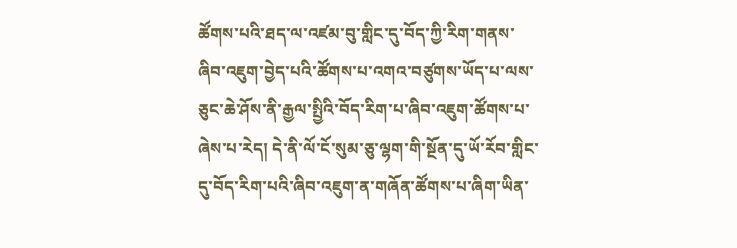ཚོགས་པའི་ཐད་ལ་འཛམ་བུ་གླིང་དུ་བོད་ཀྱི་རིག་གནས་ཞིབ་འཇུག་བྱེད་པའི་ཚོགས་པ་འགའ་བཙུགས་ཡོད་པ་ལས་ཅུང་ཆེ་ཤོས་ནི་རྒྱལ་སྤྱིའི་བོད་རིག་པ་ཞིབ་འཇུག་ཚོགས་པ་ཞེས་པ་རེད། དེ་ནི་ལོ་ངོ་སུམ་ཅུ་ལྷག་གི་སྔོན་དུ་ཡོ་རོབ་གླིང་དུ་བོད་རིག་པའི་ཞིབ་འཇུག་ན་གཞོན་ཚོགས་པ་ཞིག་ཡིན་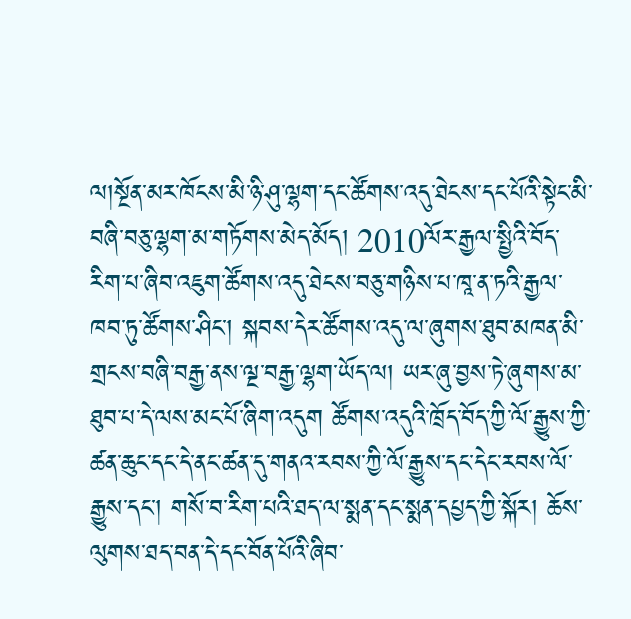ལ།སྔོན་མར་ཁོངས་མི་ཉི་ཤུ་ལྷག་དང་ཚོགས་འདུ་ཐེངས་དང་པོའི་སྟེང་མི་བཞི་བཅུ་ལྷག་མ་གཏོགས་མེད་མོད། 2010ལོར་རྒྱལ་སྤྱིའི་བོད་རིག་པ་ཞིབ་འཇུག་ཚོགས་འདུ་ཐེངས་བཅུ་གཉིས་པ་ཁཱ་ན་ཏའི་རྒྱལ་ཁབ་ཏུ་ཚོགས་ཤིང་། སྐབས་དེར་ཚོགས་འདུ་ལ་ཞུགས་ཐུབ་མཁན་མི་གྲངས་བཞི་བརྒྱ་ནས་ལྔ་བརྒྱ་ལྷག་ཡོད་ལ། ཡར་ཞུ་བྱས་ཏེ་ཞུགས་མ་ཐུབ་པ་དེ་ལས་མང་པོ་ཞིག་འདུག ཚོགས་འདུའི་ཁྲོད་བོད་ཀྱི་ལོ་རྒྱུས་ཀྱི་ཚན་ཆུང་དང་དེ་ནང་ཚན་དུ་གནའ་རབས་ཀྱི་ལོ་རྒྱུས་དང་དེང་རབས་ལོ་རྒྱུས་དང་། གསོ་བ་རིག་པའི་ཐད་ལ་སྨན་དང་སྨན་དཔྱད་ཀྱི་སྐོར། ཆོས་ལུགས་ཐད་བན་དེ་དང་བོན་པོའི་ཞིབ་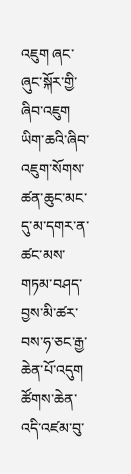འཇུག ཞང་ཞུང་སྐོར་གྱི་ཞིབ་འཇུག ཡིག་ཆའི་ཞིབ་འཇུག་སོགས་ཚན་ཆུང་མང་དུ་མ་དགར་ན་ཚང་མས་གཏམ་བཤད་བྱས་མི་ཚར་བས་ཧ་ཅང་རྒྱ་ཆེན་པོ་འདུག ཚོགས་ཆེན་འདི་འཛམ་བུ་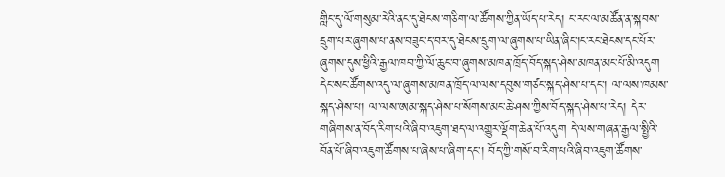གླིང་དུ་ལོ་གསུམ་རེའི་ནང་དུ་ཐེངས་གཅིག་ལ་ཚོགས་ཀྱིན་ཡོད་པ་རེད། ང་རང་ལ་མཚོན་ན་སྐབས་དྲུག་པར་ཞུགས་པ་ནས་བཟུང་ད་བར་དུ་ཐེངས་དྲུག་ལ་ཞུགས་པ་ཡིན་ཞིང་།ང་རང་ཐེངས་དང་པོར་ཞུགས་དུས་ཕྱིའི་རྒྱལ་ཁབ་ཀྱི་ལོ་ཆུང་བ་ཞུགས་མཁན་ཁྲོད་བོད་སྐད་ཤེས་མཁན་མང་པོ་མི་འདུག དེང་སང་ཚོགས་འདུ་ལ་ཞུགས་མཁན་ཁྲོད་ལ་ལས་དབུས་གཙང་སྐད་ཤེས་པ་དང་། ལ་ལས་ཁམས་སྐད་ཤེས་པ། ལ་ལས་ཨམ་སྐད་ཤེས་པ་སོགས་མང་ཆེ་ཤས་ཀྱིས་བོད་སྐད་ཤེས་པ་རེད། དེར་གཞིགས་ན་བོད་རིག་པའི་ཞིབ་འཇུག་ཐད་ལ་འགྱུར་ལྡོག་ཆེན་པོ་འདུག དེ་ལས་གཞན་རྒྱལ་སྤྱིའི་བོན་པོ་ཞིབ་འཇུག་ཚོགས་པ་ཞེས་པ་ཞིག་དང་། བོད་ཀྱི་གསོ་བ་རིག་པའི་ཞིབ་འཇུག་ཚོགས་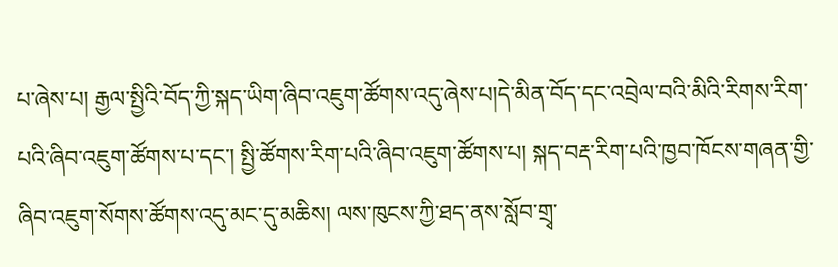པ་ཞེས་པ། རྒྱལ་སྤྱིའི་བོད་ཀྱི་སྐད་ཡིག་ཞིབ་འཇུག་ཚོགས་འདུ་ཞེས་པ།དེ་མིན་བོད་དང་འབྲེལ་བའི་མིའི་རིགས་རིག་པའི་ཞིབ་འཇུག་ཚོགས་པ་དང་། སྤྱི་ཚོགས་རིག་པའི་ཞིབ་འཇུག་ཚོགས་པ། སྐད་བརྡ་རིག་པའི་ཁྱབ་ཁོངས་གཞན་གྱི་ཞིབ་འཇུག་སོགས་ཚོགས་འདུ་མང་དུ་མཆིས། ལས་ཁུངས་ཀྱི་ཐད་ནས་སློབ་གྲྭ་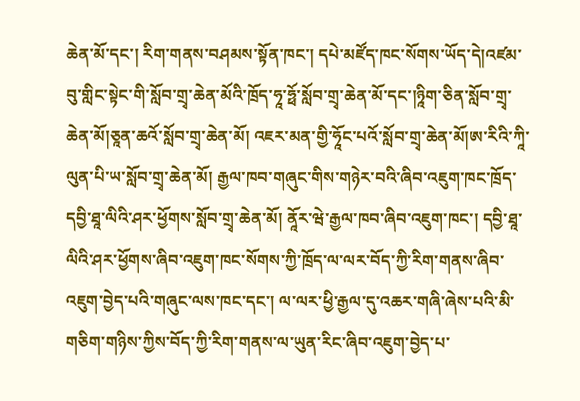ཆེན་མོ་དང་། རིག་གནས་བཤམས་སྟོན་ཁང་། དཔེ་མཛོད་ཁང་སོགས་ཡོད་དེ།འཛམ་བུ་གླིང་སྟེང་གི་སློབ་གྲྭ་ཆེན་མོའི་ཁྲོད་ཧཱ་ཧྥོ་སློབ་གྲྭ་ཆེན་མོ་དང་།ཉཱིག་ཅིན་སློབ་གྲྭ་ཆེན་མོ།ཅཱན་ཆའོ་སློབ་གྲྭ་ཆེན་མོ། འཇར་མན་གྱི་ཧཱོང་པའོ་སློབ་གྲྭ་ཆེན་མོ།ཨ་རིའི་ཀཱི་ལུན་པི་ཡ་སློབ་གྲྭ་ཆེན་མོ། རྒྱལ་ཁབ་གཞུང་གིས་གཉེར་བའི་ཞིབ་འཇུག་ཁང་ཁྲོད་དབྱི་ཐཱ་ལིའི་ཤར་ཕྱོགས་སློབ་གྲྭ་ཆེན་མོ། ནཱོར་ཝེ་རྒྱལ་ཁབ་ཞིབ་འཇུག་ཁང་། དབྱི་ཐཱ་ལིའི་ཤར་ཕྱོགས་ཞིབ་འཇུག་ཁང་སོགས་ཀྱི་ཁྲོད་ལ་ལར་བོད་ཀྱི་རིག་གནས་ཞིབ་འཇུག་བྱེད་པའི་གཞུང་ལས་ཁང་དང་། ལ་ལར་ཕྱི་རྒྱལ་དུ་འཆར་གཞི་ཞེས་པའི་མི་གཅིག་གཉིས་ཀྱིས་བོད་ཀྱི་རིག་གནས་ལ་ཡུན་རིང་ཞིབ་འཇུག་བྱེད་པ་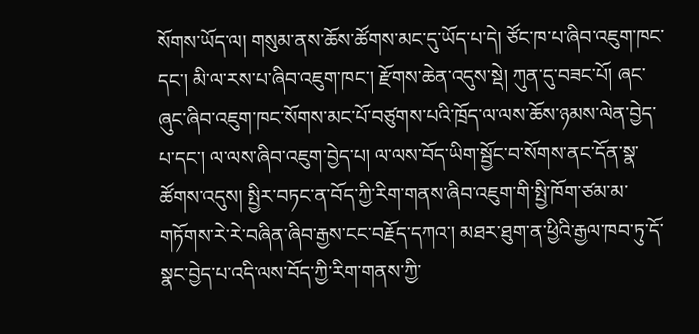སོགས་ཡོད་ལ། གསུམ་ནས་ཆོས་ཚོགས་མང་དུ་ཡོད་པ་དེ། ཙོང་ཁ་པ་ཞིབ་འཇུག་ཁང་དང་། མི་ལ་རས་པ་ཞིབ་འཇུག་ཁང་། རྫོགས་ཆེན་འདུས་སྡེ། ཀུན་དུ་བཟང་པོ། ཞང་ཞུང་ཞིབ་འཇུག་ཁང་སོགས་མང་པོ་བཙུགས་པའི་ཁྲོད་ལ་ལས་ཆོས་ཉམས་ལེན་བྱེད་པ་དང་། ལ་ལས་ཞིབ་འཇུག་བྱེད་པ། ལ་ལས་བོད་ཡིག་སྦྱོང་བ་སོགས་ནང་དོན་སྣ་ཚོགས་འདུས། སྤྱིར་བཏང་ན་བོད་ཀྱི་རིག་གནས་ཞིབ་འཇུག་གི་སྤྱི་ཁོག་ཙམ་མ་གཏོགས་རེ་རེ་བཞིན་ཞིབ་རྒྱས་ངང་བརྗོད་དཀའ་། མཐར་ཐུག་ན་ཕྱིའི་རྒྱལ་ཁབ་ཏུ་དོ་སྣང་བྱེད་པ་འདི་ལས་བོད་ཀྱི་རིག་གནས་ཀྱི་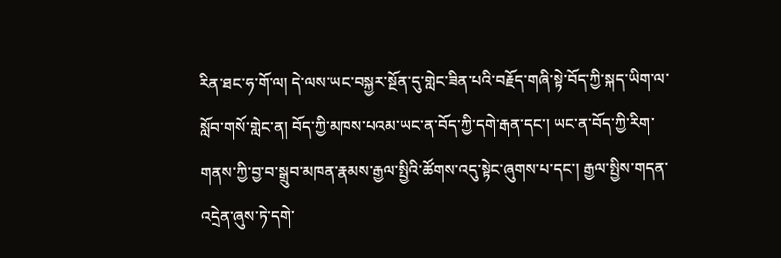རིན་ཐང་ཧ་གོ་ལ། དེ་ལས་ཡང་བསྐྱར་སྔོན་དུ་གླེང་ཟིན་པའི་བརྗོད་གཞི་སྟེ་བོད་ཀྱི་སྐད་ཡིག་ལ་སློབ་གསོ་གླེང་ན། བོད་ཀྱི་མཁས་པའམ་ཡང་ན་བོད་ཀྱི་དགེ་རྒན་དང་། ཡང་ན་བོད་ཀྱི་རིག་གནས་ཀྱི་བྱ་བ་སྒྲུབ་མཁན་རྣམས་རྒྱལ་སྤྱིའི་ཚོགས་འདུ་སྟེང་ཞུགས་པ་དང་། རྒྱལ་སྤྱིས་གདན་འདྲེན་ཞུས་ཏེ་དགེ་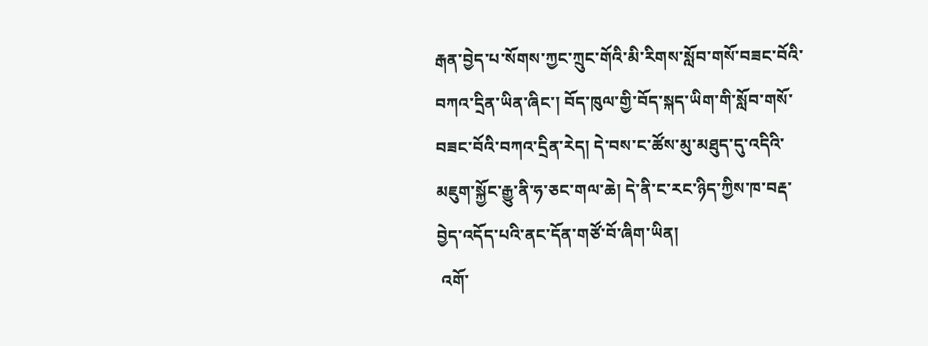རྒན་བྱེད་པ་སོགས་ཀྱང་ཀྲུང་གོའི་མི་རིགས་སློབ་གསོ་བཟང་བོའི་བཀའ་དྲིན་ཡིན་ཞིང་། བོད་ཁུལ་གྱི་བོད་སྐད་ཡིག་གི་སློབ་གསོ་བཟང་བོའི་བཀའ་དྲིན་རེད། དེ་བས་ང་ཚོས་མུ་མཐུད་དུ་འདིའི་མཇུག་སྐྱོང་རྒྱུ་ནི་ཧ་ཅང་གལ་ཆེ། དེ་ནི་ང་རང་ཉིད་ཀྱིས་ཁ་བརྡ་བྱེད་འདོད་པའི་ནང་དོན་གཙོ་བོ་ཞིག་ཡིན།
 འགོ་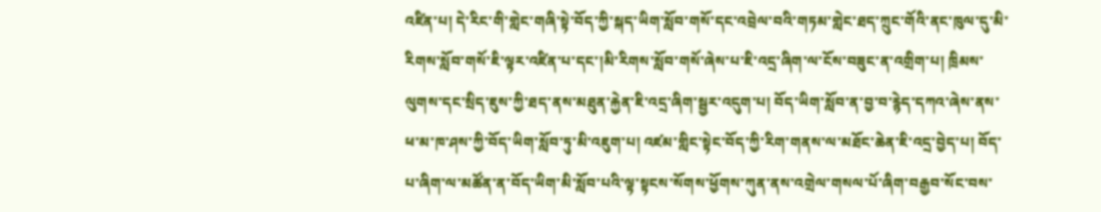འཛིན་པ། དེ་རིང་གི་གླེང་གཞི་སྟེ་བོད་ཀྱི་སྐད་ཡིག་སློབ་གསོ་དང་འབྲེལ་བའི་གཏམ་གླེང་ཐད་ཀྲུང་གོའི་ནང་ཁུལ་དུ་མི་རིགས་སློབ་གསོ་ཇི་ལྟར་འཛིན་པ་དང་།མི་རིགས་སློབ་གསོ་ཞེས་པ་ཇི་འདྲ་ཞིག་ལ་ངོས་བཟུང་ན་འགྲིག་པ། ཁྲིམས་ལུགས་དང་སྲིད་ཇུས་ཀྱི་ཐད་ནས་མཐུན་རྐྱེན་ཇི་འདྲ་ཞིག་སྦྱར་འདུག་པ། བོད་ཡིག་སློབ་ན་བྱ་བ་རྙེད་དཀའ་ཞེས་ནས་ཕ་མ་ཁ་ཤས་ཀྱི་བོད་ཡིག་སློབ་ཏུ་མི་འཇུག་པ། འཛམ་གླིང་སྟེང་བོད་ཀྱི་རིག་གནས་ལ་མཐོང་ཆེན་ཇི་འདྲ་བྱེད་པ། བོད་པ་ཞིག་ལ་མཚོན་ན་བོད་ཡིག་མི་སློབ་པའི་ལྟ་སྟངས་སོགས་ཕྱོགས་ཀུན་ནས་འགྲེལ་གསལ་པོ་ཞིག་བརྒྱབ་སོང་བས་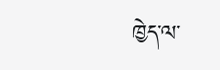ཁྱེད་ལ་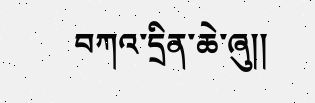བཀའ་དྲིན་ཆེ་ཞུ།།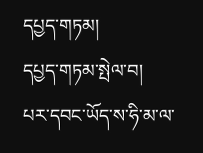དཔྱད་གཏམ།
དཔྱད་གཏམ་སྤེལ་བ།
པར་དབང་ཡོད་ས་ཧི་མ་ལ་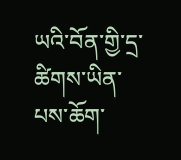ཡའི་བོན་གྱི་དྲ་ཚིགས་ཡིན་པས་ཆོག་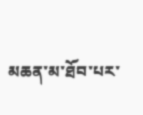མཆན་མ་ཐོབ་པར་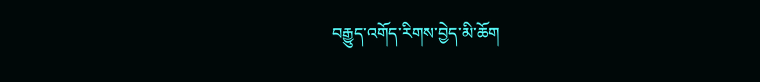བརྒྱུད་འགོད་རིགས་བྱེད་མི་ཆོག